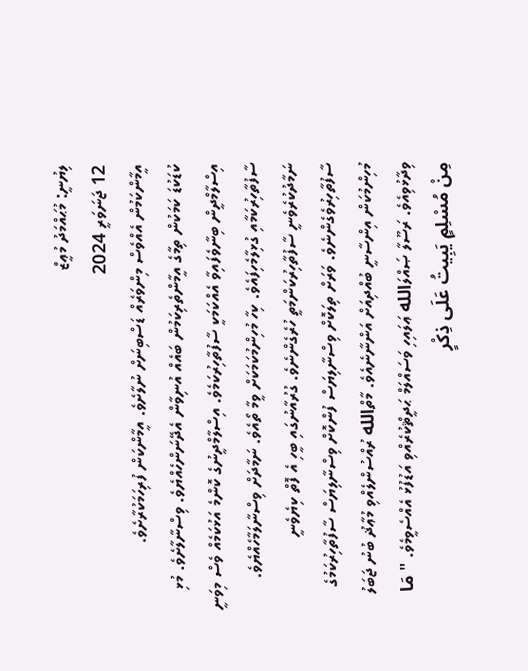ލިޔުނީ: މުޙައްމަދު މުޢީޒް
12 ޖަނަވަރީ 2024
އީމާންކަމުން އެއްވެސް މިންވަރެއް ޑަސްބިނަށް ނުލާށެވެ. އީމާންކަން ފުރިހަމަކުރާށެވެ.
ކުޑަކުޑަ ކަމަކުން ތިމާގެ އީމާންތެރިކަމުން ބައެއް އުނިވާން އެދޭނަންހެއްޔެވެ. ވިސްނާލާށެވެ. މުޅި އިސްލާމްދީން ބިނާވެފައިވާ އެއްކަމަކީ ސާފުތާހިރުކަމެވެ. އިސްލާމްދީނުގެ ކޮންމެ އަޅުކަމެއް ވެސް މިވަނީ ސާފުތާހިރުކަމާއި ގުޅިލާމެހިފައެވެ. ކިހާ މުހިންމުކަމަކަށް ވީމާ ތޯއެވެ. ނަމާދަށް ވިސްނާލަމާހެއްޔެވެ. ނަމާދުކުރެވެނީ ސާފުތާހިރުކަންމަތީ ހުރެގެންނެވެ. ގުރުއާނުގައި ބީހި އެ ފޮތް ކިޔެވެނީ ސާފުތާހިރުވެގެންނެވެ. ވަރަށް ތިލަކޮށް ވިސްނާލިޔަސް ފުންކޮށް ވިސްނާލިޔަސް ސާފުތާހިރުކަމުގެ މުހިންމުކަން އިންސާނީ ބުއްދިއަށް އަންނާނެއެވެ. މާތްالله ރުއްސުންލެއްވި މުޢާޛު ބުނު ޖަބަލު ވިދާޅުވިއެވެ. ރަސޫލާ ޞައްލަالله ޢަލައިހި ވަސައްލަމް ޙަދީޘްކުރެއްވި އަޑުފުޅު އެއްސެވީމެވެ. " مَا مِنْ مُسْلِمٍ يَبِيتُ عَلَى ذِكْرٍ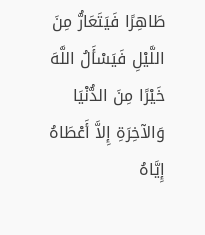طَاهِرًا فَيَتَعَارُّ مِنَ اللَّيْلِ فَيَسْأَلُ اللَّهَ خَيْرًا مِنَ الدُّنْيَا وَالآخِرَةِ إِلاَّ أَعْطَاهُ إِيَّاهُ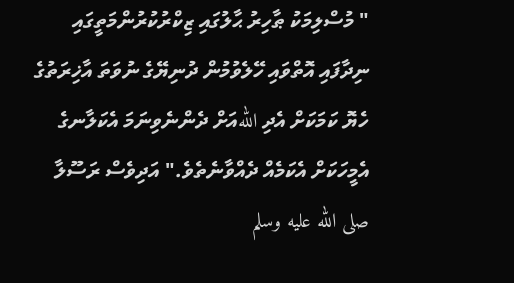" މުސްލިމަކު ޠާހިރު ޙާލުގައި ޒިކްރުކުރުންމަތީގައި ނިދާފައި އޮތްވައި ހޭލެވުމުން ދުނިޔޭގެ ނުވަތަ އާޚިރަތުގެ ހެޔޮ ކަމަކަށް އެދި اللهއަށް ދެންނެވިނަމަ އެކަލާނގެ އެމީހަކަށް އެކަމެއް ދެއްވާނެތެވެ." އަދިވެސް ރަސޫލާ صلى الله عليه وسلم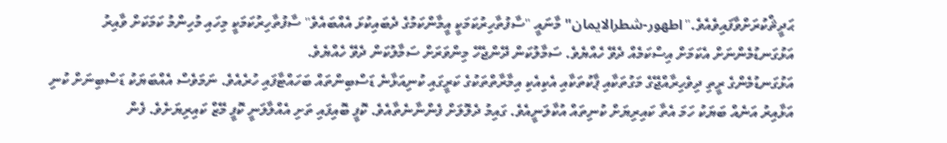ޙަދީޘްކުރަށްވާފައިވެއެވެ."اطھور-شطرالایمان" މާނައީ "ސާފުތާހިރުކަމަކީ އީމާންކަމުގެ ދެބައިކުޅަ އެއްބައެވެ" ސާފުތާހިރުކަމަކީ މިހައި މުހިންމު ކަމަކަށް ވާއިރު އަޅުގަނޑުމެންނަށް އެކަމަށް އިސްކަމެއް ދެވޭ ހެއްޔެވެ. ސަމާލުކަން ދޭންޖެހޭ މިންވަރަށް ސަމާލުކަން ދެވޭ ހެއްޔެވެ.
އަޅުގަނޑުމެންގެ ރީތި ދިވެހިރާއްޖޭގެ މަގުތަކާއި ޕާކުތަކާއި އެކިއެކި އިމާރާތްތަކުގެ ކަރީގައި ކުނިއަޅާނެ ޑަސްބިންތައް ބަހައްޓާފައި ހުރެއެވެ. ނަމަވެސް އެއްބަޔަކު ޑަސްބިނަށް ކުނި އަޅާއިރު އަނެއް ބަޔަކު ހަމަ އެތާ ކައިރިޔަށް ކުނިތައް އުކާލަނީއެވެ. ގައިމު ދެލޮލަށް ފެންނާނެތާއެވެ. ކޮފީ ބޮއިފައި ތަށި އެއްލާލަނީ ކޮފީ މޭޒް ކައިރިޔަށެވެ. ފެން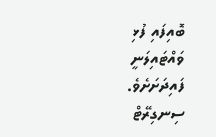ބޮއިފައި ފުޅި ވައްޓައިލަނީ ފައިދަށަށެވެ. ސިނގިރޭޓް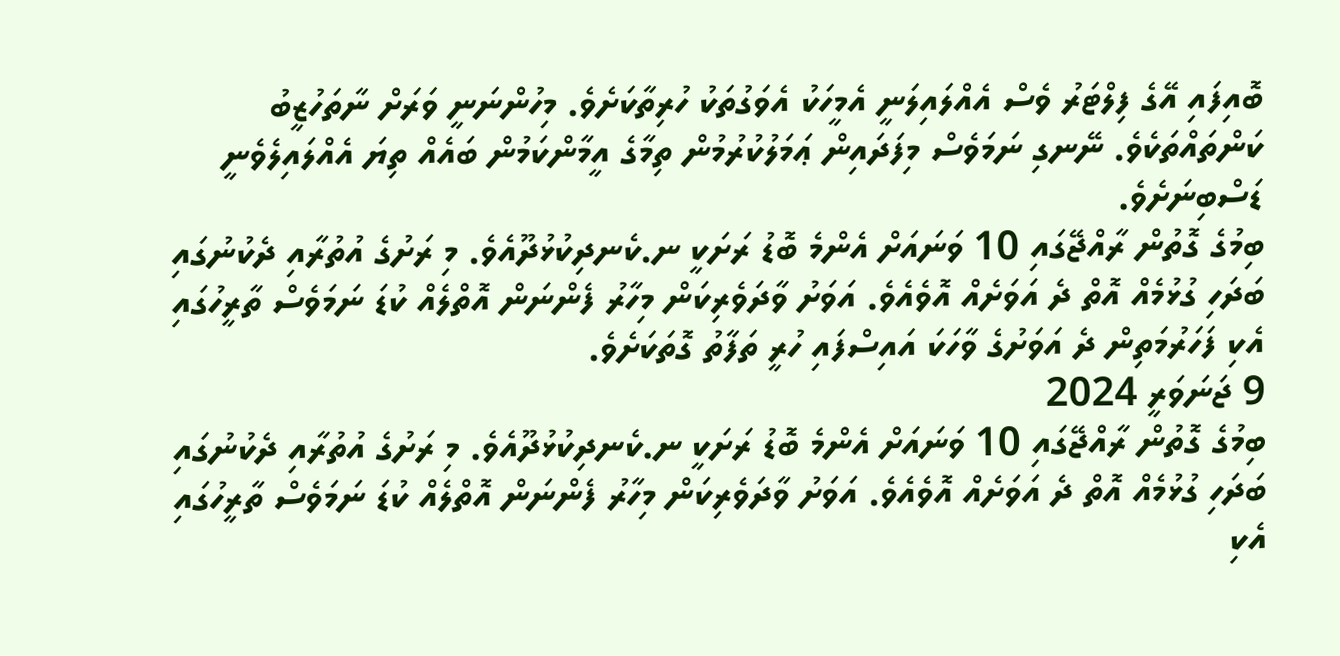ބޮއިފައި އޭގެ ފިލްޓަރު ވެސް އެއްލައިލަނީ އެމީހަކު އެވަގުތަކު ހުރިތާކަށެވެ. މިހުންނަނީ ވަރަށް ނާތަހުޒީބު ކަންތައްތަކެވެ. ނޭނގި ނަމަވެސް މިފަދައިން ޢަމަލުކުރުމުން ތިމާގެ އީމާންކަމުން ބައެއް ތިޔަ އެއްލައިލެވެނީ ޑަސްބިނަށެވެ.
ބިމުގެ ގޮތުން ރާއްޖޭގައި 10 ވަނައަށް އެންމެ ބޮޑު ރަށަކީ ނ.ކެނދިކުޅުދޫއެވެ. މި ރަށުގެ އުތުރާއި ދެކުނުގައި ބަދަހި ގުޅުމެއް އޮތް ދެ އަވަށެއް އޮވެއެވެ. އަވަށު ވާދަވެރިކަން މިހާރު ފެންނަން އޮތްލެއް ކުޑަ ނަމަވެސް ތާރީހުގައި އެކި ފަހަރުމަތިން ދެ އަވަށުގެ ވާހަކަ އައިސްފައި ހުރީ ތަފާތު ގޮތަކަށެވެ.
9 ޖަނަވަރީ 2024
ބިމުގެ ގޮތުން ރާއްޖޭގައި 10 ވަނައަށް އެންމެ ބޮޑު ރަށަކީ ނ.ކެނދިކުޅުދޫއެވެ. މި ރަށުގެ އުތުރާއި ދެކުނުގައި ބަދަހި ގުޅުމެއް އޮތް ދެ އަވަށެއް އޮވެއެވެ. އަވަށު ވާދަވެރިކަން މިހާރު ފެންނަން އޮތްލެއް ކުޑަ ނަމަވެސް ތާރީހުގައި އެކި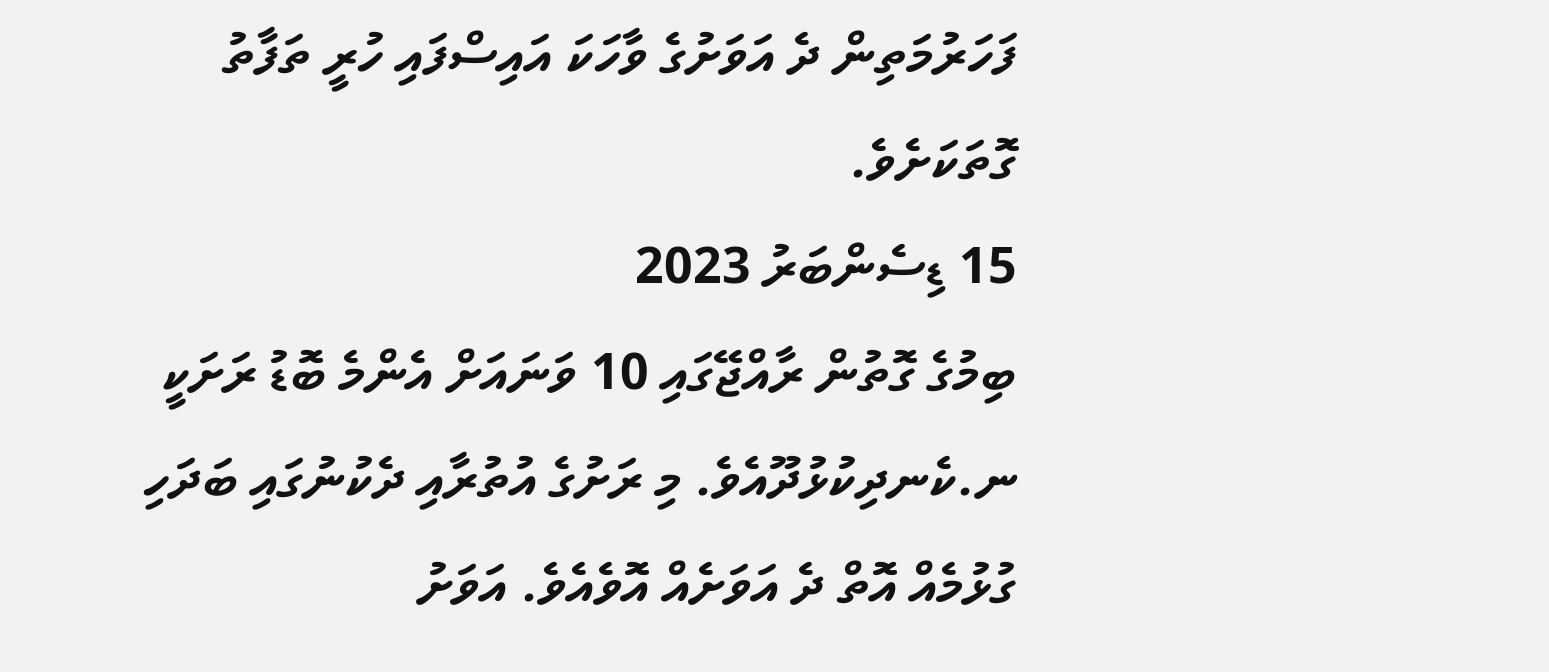ފަހަރުމަތިން ދެ އަވަށުގެ ވާހަކަ އައިސްފައި ހުރީ ތަފާތު ގޮތަކަށެވެ.
15 ޑިސެންބަރު 2023
ބިމުގެ ގޮތުން ރާއްޖޭގައި 10 ވަނައަށް އެންމެ ބޮޑު ރަށަކީ ނ.ކެނދިކުޅުދޫއެވެ. މި ރަށުގެ އުތުރާއި ދެކުނުގައި ބަދަހި ގުޅުމެއް އޮތް ދެ އަވަށެއް އޮވެއެވެ. އަވަށު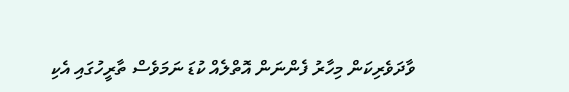ވާދަވެރިކަން މިހާރު ފެންނަން އޮތްލެއް ކުޑަ ނަމަވެސް ތާރީހުގައި އެކި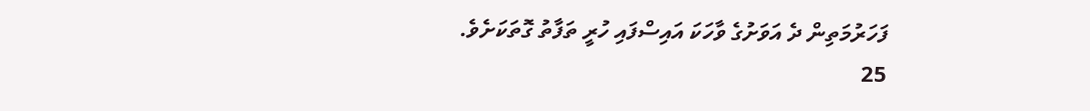ފަހަރުމަތިން ދެ އަވަށުގެ ވާހަކަ އައިސްފައި ހުރީ ތަފާތު ގޮތަކަށެވެ.
25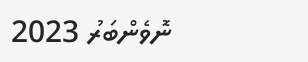ނޮވެންބަރު 2023